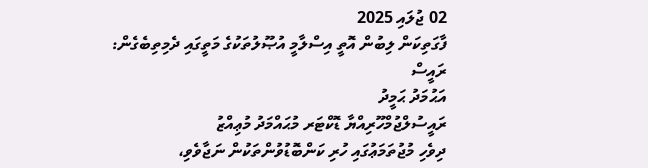02 ޖުލައި 2025
ފާގަތިކަން ލިބުން އޮތީ އިސްލާމީ އުޞޫލުތަކުގެ މަތީގައި ދެމިތިބެގެން: ރައީސް
އަޙުމަދު ޙަމީދު
ރައީސުލްޖުމްހޫރިއްޔާ ޑޮކްޓަރ މުޙައްމަދު މުޢިއްޒު
ދިވެހި މުޖުތަމަޢުގައި ހުރި ކަންބޮޑުވުންތަކުން ނަޖާވެވި،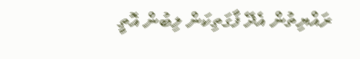ރައްޔިތުން އެދޭ ފާގަތިކަން ލިބުން އޮތީ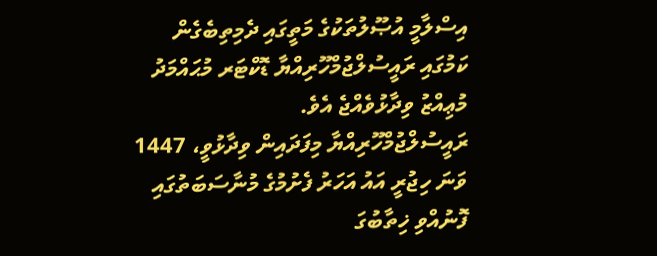އިސްލާމީ އުޞޫލުތަކުގެ މަތީގައި ދެމިތިބެގެން ކަމުގައި ރައީސުލްޖުމްހޫރިއްޔާ ޑޮކްޓަރ މުޙައްމަދު މުޢިއްޒު ވިދާޅުވެއްޖެ އެވެ.
ރައީސުލްޖުމްހޫރިއްޔާ މިފަދައިން ވިދާޅުވީ، 1447 ވަނަ ހިޖުރީ އައު އަހަރު ފެށުމުގެ މުނާސަބަތުގައި ފޮނުއްވި ޚިތާބުގަ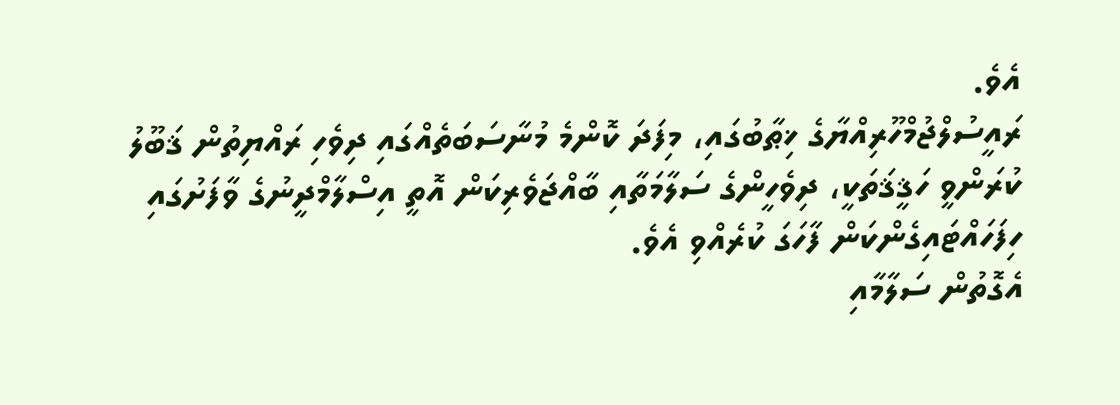އެވެ.
ރައީސުލްޖުމްހޫރިއްޔާގެ ޚިޠާބުގައި، މިފަދަ ކޮންމެ މުނާސަބަތެއްގައި ދިވެހި ރައްޔިތުން ޤަބޫލު ކުރަންވީ ހަޤީޤަތަކީ، ދިވެހީންގެ ސަލާމަތާއި ބާއްޖަވެރިކަން އޮތީ އިސްލާމްދީނުގެ ވާފަށުގައި ހިފަހައްޓައިގެންކަން ފާހަގަ ކުރެއްވި އެވެ.
އެގޮތުން ސަލާމާއި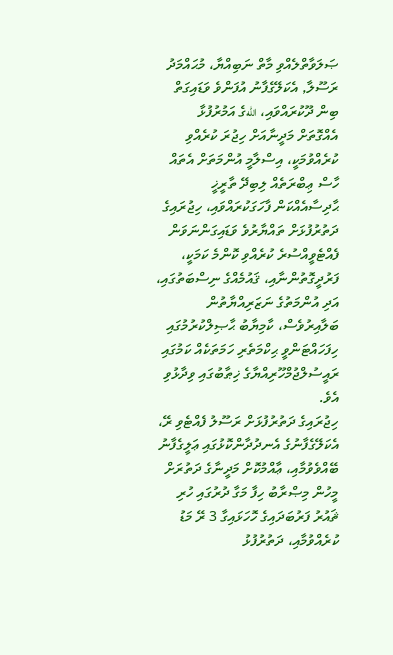ޞަލަވާތްލެއްވި މާތް ނަބިއްޔާ، މުޙައްމަދު ރަސޫލާ, އެކަލޭގެފާނު އުފަންވެ ވަޑައިގަތް ބިން ދޫކުރައްވައި، اللهގެ އަމުރުފުޅާ އެއްގޮތަށް މަދީނާއަށް ހިޖުރަ ކުރެއްވި ކުރެއްވުމަކީ، އިސްލާމީ އުންމަތަށް އެތައް ހާސް ޢިބްރަތެއް ލިބިދޭ ތާރީޚީ ޙާދިސާއެއްކަން ފާހަގަކުރައްވައި، ހިޖުރައިގެ ދަތުރުފުޅަށް ތައްޔާރުވެ ވަޑައިގަންނަވަން ފެއްޓެވީއްސުރެ ކުރެއްވި ކޮންމެ ކަމަކީ، ފަރުދީގޮތުންނާއި، ޤައުމެއްގެ ނިސްބަތުގައި، އަދި އުންމަތުގެ ނަޒަރިއްޔާތުން ބަލާއިރުވެސް، ކާމިޔާބު ޙާޞިލްކުރުމުގައި ހިފަހައްޓަންވީ ޙިކްމަތެރި ހަމަތަކެއް ކަމުގައި ރައީސުލްޖުމްހޫރިއްޔާގެ ޚިޠާބުގައި ވިދާޅުވި އެވެ.
ހިޖުރައިގެ ދަތުރުފުޅަށް ރަސޫލު ފެއްޓެވި ރޭ، އެކަލޭގެފާނުގެ އެނދުދާންކޮޅުގައި ޢަލީގެފާނު ބޭއްވެވުމާއި، ޢާއްމުކޮށް މަދީނާގެ ދަތުރަށް މީހުން މިޞްރާބު ހިފާ މަގާ ދުރުގައި ހުރި ޘައުރު ފަރުބަދައިގެ ހޮހަޅައިގާ 3 ރޭ މަޑު ކުރެއްވުމާއި، ދަތުރުފުޅު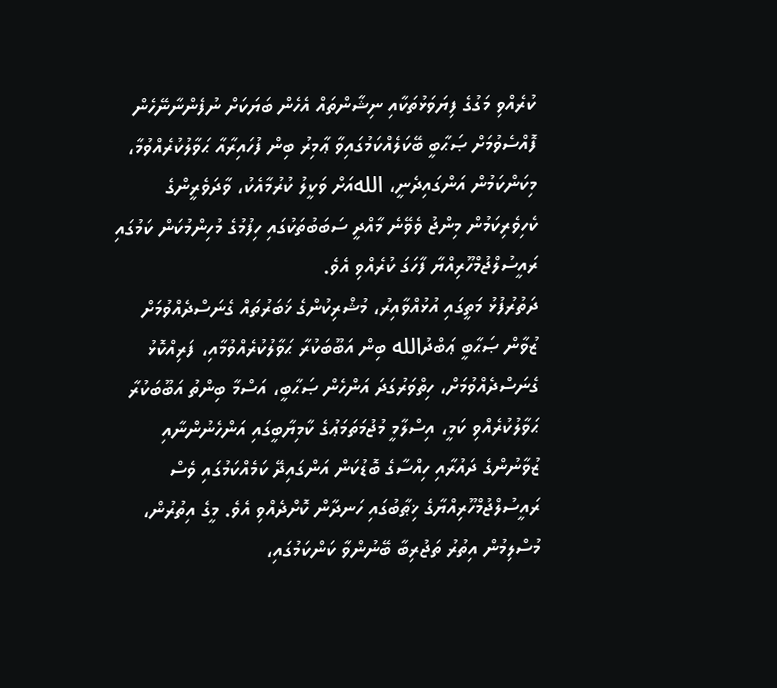ކުރެއްވި މަގުގެ ފިޔަވަޅުތަކާއި ނިޝާންތައް އެހެން ބަޔަކަށް ނުފެންނާނޭހެން ފޮއްސެވުމަށް ޞަޙާބީ ބޭކަލެއްކަމުގައިވާ ޢާމިރު ބިން ފުހައިރާއާ ޙަވާލުކުރެއްވުމާ، މިކަންކަމުން އަންގައިދެނީ، اللهއަށް ވަކީލު ކުރުމާއެކު، ވާދަވެރީންގެ ކެހިވެރިކަމުން މިންޖު ވެވޭނެ މާއްދީ ސަބަބުތަކުގައި ހިފުމުގެ މުހިންމުކަން ކަމުގައި ރައީސުލްޖުމްހޫރިއްޔާ ފާހަގަ ކުރެއްވި އެވެ.
ދަތުރުފުޅު މަތީގައި އުޅުއްވާއިރު، މުޝްރިކުންގެ ޚަބަރުތައް ގެނަސްދެއްވުމަށް ޒުވާން ޞަޙާބީ ޢަބްދުالله ބިން އަބޫބަކުރާ ޙަވާލުކުރެއްވުމާއި، ފަރިއްކޮޅު ގެނަސްދެއްވުމަށް، ހިތްވަރުގަދަ އަންހެން ޞަޙާބީ، އަސްމާ ބިންތު އަބޫބަކުރާ ޙަވާލުކުރެއްވި ކަމީ، އިސްލާމީ މުޖުމަތަމަޢުގެ ކާމިޔާބީގައި އަންހެނުންނާއި ޒުވާނުންގެ ދައުރާއި ހިއްސާގެ ބޮޑުކަން އަންގައިދޭ ކަމެއްކަމުގައި ވެސް ރައީސުލްޖުމްހޫރިއްޔާގެ ޚިޠާބުގައި ހަނދާން ކޮށްދެއްވި އެވެ. މީގެ އިތުރުން، މުސްލިމުން އިތުރު ތަޖުރިބާ ބޭނުންވާ ކަންކަމުގައި،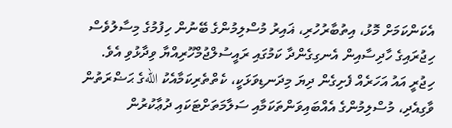އެކަންކަމަށް މޮޅު، އިތުބާރުހުރި، ޣައިރު މުސްލިމުންގެ ބޭނުން ހިފުމުގެ މިސާލުވެސް ހިޖުރައިގެ ހާދިސާއިން އެނގިގެންދާ ކަމުގައި ރައީސުލްޖުމްހޫރިއްޔާ ވިދާޅުވި އެވެ.
ހިޖުރީ އައު އަހަރެއް ފެށިގެން ދިޔަ މިދަނޑިވަޅަކީ، ކެތްތެރިކަމާއެކު اللهގެ ޙަޟްރަތުން ވާގިއެދި، މުސްލިމުންގެ އެއްބައިވަންތަކަމާއި ސަލާމަތަށްޓަކައި ދުޢާކުރުން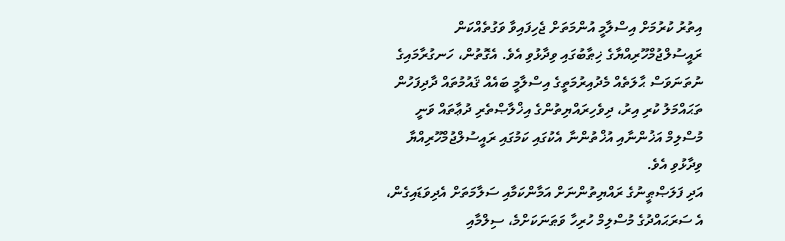އިތުރު ކުރުމަށް އިސްލާމީ އުންމަތަށް ޖެހިފައިވާ ވަގުތެއްކަން ރައީސުލްޖުމްހޫރިއްޔާގެ ޚިޠާބުގައި ވިދާޅުވި އެވެ. އެގޮތުން، ހަނގުރާމައިގެ ނުތަނަވަސް ޙާލަތެއް މެދުއިރުމަތީގެ އިސްލާމީ ބައެއް ޤައުމުތައް ދާދިފަހުން ތަޙައްމަލު ކުރި އިރު، ދިވެހިރައްޔިތުންގެ އިޚްލާޞްތެރި ދުޢާތައް ވަނީ މުސްލިމް އަޚުންނާއި އުޚްތުންނާ އެކުގައި ކަމުގައި ރައީސުލްޖުމްހޫރިއްޔާ ވިދާޅުވި އެވެ.
އަދި ފަލަޞްޠީނުގެ ރައްޔިތުންނަށް އަމާންކަމާއި ސަލާމަތަށް އެދިވަޑައިގެން، އެ ސަރަޙައްދުގެ މުސްލިމް ހުރިހާ ވަޠަނަކަށްމެ، ސިލްމާއި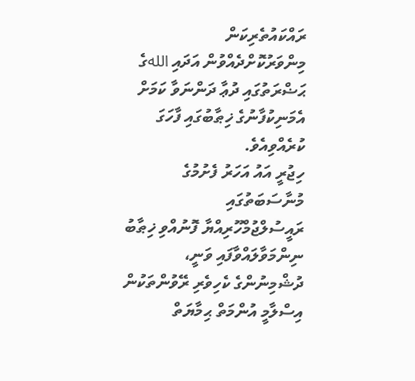ރައްކައުތެރިކަން މިންވަރުކޮށްދެއްވުން އަދައި اللهގެ ޙަޟްރަތުގައި ދުޢާ ދަންނަވާ ކަމަށް އެމަނިކުފާނުގެ ޚިޠާބުގައި ފާހަގަ ކުރެއްވިއެވެ.
ހިޖުރީ އައު އަހަރު ފެށުމުގެ މުނާސަބަތުގައި ރައީސުލްޖުމްހޫރިއްޔާ ފޮނުއްވި ޚިޠާބު ނިންމަވާލައްވާފައި ވަނީ، ދުޝްމިނުންގެ ކެހިވެރި ރޭވުންތަކުން އިސްލާމީ އުންމަތް ޙިމާޔަތް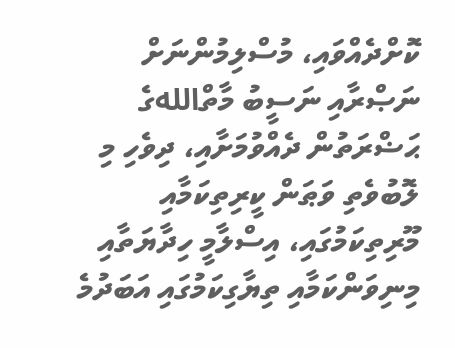ކޮށްދެއްވައި، މުސްލިމުންނަށް ނަޞްރާއި ނަސީބު މާތްاللهގެ ޙަޟްރަތުން ދެއްވުމަށާއި، ދިވެހި މި ލޮބުވެތި ވަޠަން ކީރިތިކަމާއި މޫރިތިކަމުގައި، އިސްލާމީ ހިދާޔަތާއި މިނިވަންކަމާއި ތިޔާގިކަމުގައި އަބަދުމެ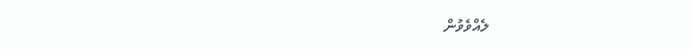ލެއްވެވުން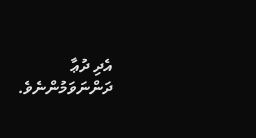އެދި ދުޢާ ދަންނަވަމުންނެވެ.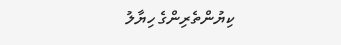ކިޔުންތެރިންގެ ހިޔާލު